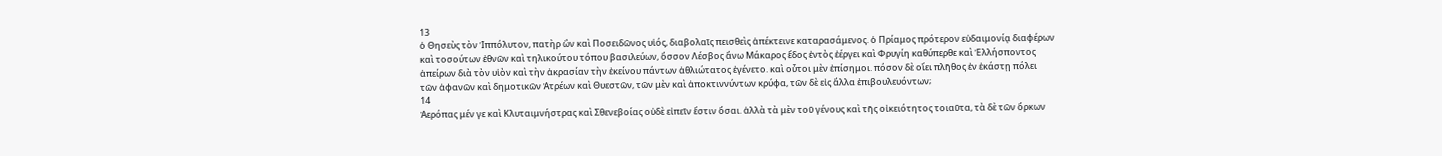13
ὁ Θησεὺς τὸν Ἱππόλυτον, πατὴρ ὢν καὶ Ποσειδῶνος υἱός, διαβολαῖς πεισθεὶς ἀπέκτεινε καταρασάμενος. ὁ Πρίαμος πρότερον εὐδαιμονίᾳ διαφέρων καὶ τοσούτων ἐθνῶν καὶ τηλικούτου τόπου βασιλεύων, ὅσσον Λέσβος ἄνω Μάκαρος ἕδος ἐντὸς ἐέργει καὶ Φρυγίη καθύπερθε καὶ Ἑλλήσποντος ἀπείρων διὰ τὸν υἱὸν καὶ τὴν ἀκρασίαν τὴν ἐκείνου πάντων ἀθλιώτατος ἐγένετο. καὶ οὗτοι μὲν ἐπίσημοι. πόσον δὲ οἴει πλῆθος ἐν ἑκάστῃ πόλει τῶν ἀφανῶν καὶ δημοτικῶν Ἀτρέων καὶ Θυεστῶν, τῶν μὲν καὶ ἀποκτιννύντων κρύφα, τῶν δὲ εἰς ἄλλα ἐπιβουλευόντων;
14
Ἀερόπας μέν γε καὶ Κλυταιμνήστρας καὶ Σθενεβοίας οὐδὲ εἰπεῖν ἔστιν ὅσαι. ἀλλὰ τὰ μὲν τοῦ γένους καὶ τῆς οἰκειότητος τοιαῦτα, τὰ δὲ τῶν ὅρκων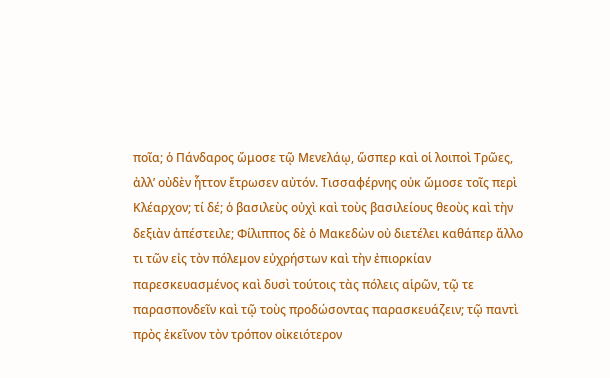ποῖα; ὁ Πάνδαρος ὤμοσε τῷ Μενελάῳ, ὥσπερ καὶ οἱ λοιποὶ Τρῶες, ἀλλ’ οὐδὲν ἧττον ἔτρωσεν αὐτόν. Τισσαφέρνης οὐκ ὤμοσε τοῖς περὶ Κλέαρχον; τί δέ; ὁ βασιλεὺς οὐχὶ καὶ τοὺς βασιλείους θεοὺς καὶ τὴν δεξιὰν ἀπέστειλε; Φίλιππος δὲ ὁ Μακεδὼν οὐ διετέλει καθάπερ ἄλλο τι τῶν εἰς τὸν πόλεμον εὐχρήστων καὶ τὴν ἐπιορκίαν παρεσκευασμένος καὶ δυσὶ τούτοις τὰς πόλεις αἱρῶν, τῷ τε παρασπονδεῖν καὶ τῷ τοὺς προδώσοντας παρασκευάζειν; τῷ παντὶ πρὸς ἐκεῖνον τὸν τρόπον οἰκειότερον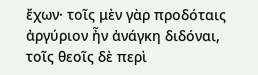ἔχων· τοῖς μὲν γὰρ προδόταις ἀργύριον ἦν ἀνάγκη διδόναι, τοῖς θεοῖς δὲ περὶ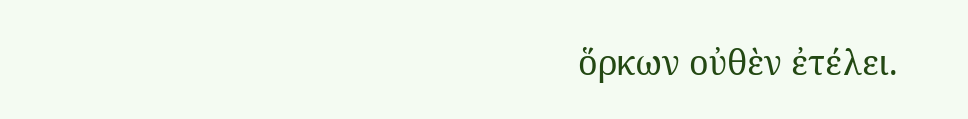ὅρκων οὐθὲν ἐτέλει.